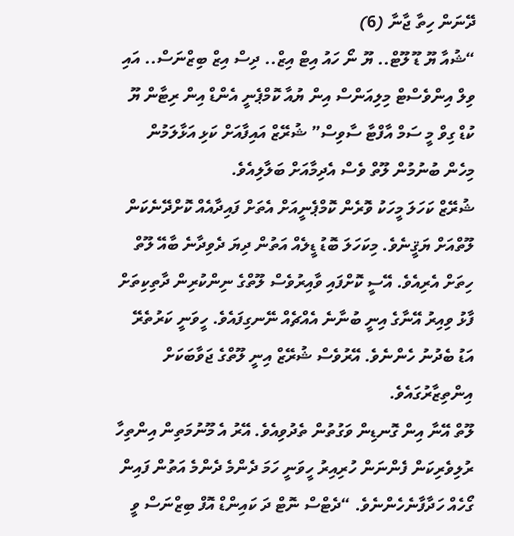ދޭނަން ހިތާ ޖާނާ (6)
“ޝުއާ ޔޫ ޑޫ ލޫޓް.. ޔޫ ނޯ ހައު އިޓް އިޒް.. ދިސް އިޒް ބިޒްނަސް.. އައި ވިލް އިންވެސްޓް މިލިއަންސް އިން ޔުއާ ކޮމްޕެނީ އެންޑް އިން ރިޓާން ޔޫ ކުޑް ގިވް މީ ސަމް އާފްޓާ ސާވިސް” ޝުރޭޒް އައިފާއަށް ކަޅި އަޅާލަމުން މިހެން ބުނުމުން ލޫތް ވެސް އެދިމާއަށް ބަލާލިއެވެ.
ޝުރޭޒް ކަހަލަ މީހަކު ވޮރެން ކޮމްޕެނީއަށް އެތަށް ފައިދާއެއް ކޮށްދޭނެކަން ލޫތްއަށް ޔަޤީނެވެ. މިކަހަލަ ބޮޑު ޑީލެއް އަތުން ދިޔަ ދެވިދާނެ ބާއޭ ލޫތް ހިތަށް އެރިއެވެ. އޭސީ ކޮށްފައި ވާއިރުވެސް ލޫތްގެ ނިންކުރިން ދާތިކިތަށް ފާޅު ވިއިރު އޭނާގެ އިނީ ބުނާނެ އެއްޗެއް ނޭނގިފައެވެ. ހީވަނީ ކަރުތެރޭ އަޑު ބެދުނު ހެންނެވެ. އޭރުވެސް ޝުރޭޒް އިނީ ލޫތްގެ ޖަވާބަކަށް އިންތިޒާރުގައެވެ.
ލޫތް އޭނާ އިން ގޮނޑިން ވަގުތުން ތެދުވިއެވެ. އޭރު އެ މޫނުމަތިން އިންތިހާ ރުލިވެރިކަން ފެންނަން ހުރިއިރު ހީވަނީ ހަމަ ދެންމެ ދެންމެ އަތުން ފައިން ގޯހެއް ހަދާފާނެހެންނެވެ. “ދެޓްސް ނޮޓް ދަ ކައިންޑް އޮފް ބިޒްނަސް ވީ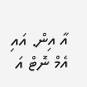އާ އިން. އައި އެމް ނޮޓް އަ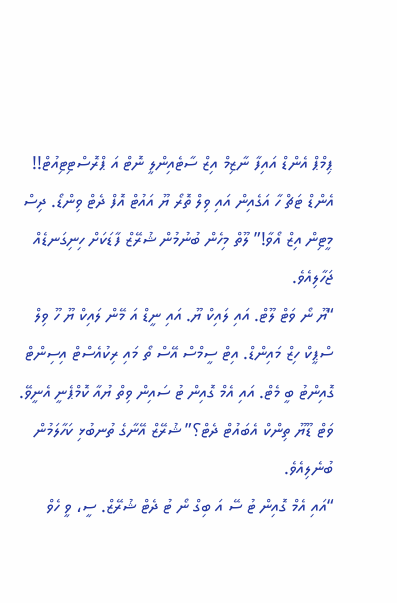ޕިމްޕް އެންޑް އައިފާ ނާޒިމް އިޒް ސާޓެއިންލީ ނޮޓް އަ ޕްރޮސްޓިޓިއުޓް!! އެންޑް ޓަޗް ހާ އަގެއިން އައި ވިލް ތޮރޯ ޔޫ އައުޓް އޮފް ދެޓް ވިންޑޯ. ދިސް މީޓިން އިޒް އޯވާ!” ލޫތް މިހެން ބުނުމުން ޝުރޭޒް ފާޑަކަށް ހިނިގަނޑެއް ޖަހާލިއެވެ.
“ޔޫ ނޯ ވަޓް ލޫޓް. އައި ލައިކް ޔޫ. އައި ނީޑް އަ މޭން ލައިކް ޔޫ ހޫ ވިލް ސްޕީކް ހިޒް މައިންޑް. އިޓް ސީމްސް އޭސް ތޯ މައި ރިކުއެސްޓް އިސިންޓް ގޮއިންޓު ބީ މެޓް. އައި އެމް ގޮއިން ޓު ސައިން ވިތް ޔުއާ ކޮމްޕެނީ އެނީވޭ. ވަޓް ޑޫޔޫ ތިންކް އެބައުޓް ދެޓް؟” ޝުރޭޒް އޭނާގެ ތުނބުޅި ކަހާލަމުން ބުނެލިއެވެ.
“އައި އެމް ގޮއިން ޓު ސޭ އަ ބިގް ނޯ ޓު ދެޓް ޝުރޭޒް. ސީ، ވީ ހެވް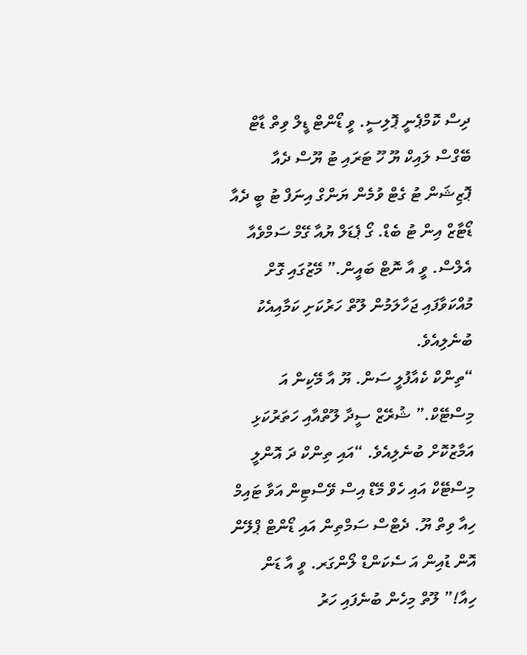ދިސް ކޮމްޕެނީ ޕޮލިސީ. ވީ ޑޯންޓް ޑީލް ވިތް ޑާޓް ބޭގްސް ލައިކް ޔޫ ހޫ ޓަރައި ޓު ޔޫސް ދެއާ ޕޮޒިޝަން ޓު ގެޓް ވުމެން ޔަންގް އިނަފް ޓު ބީ ދެއާ ޑޯޓާޒް އިން ޓު ބެޑް. ގޯ ޕެޑަލް ޔުއާ ގޭމް ސަމްވެއާ އެލްސް. ވީ އާ ނޮޓް ބައީން.” މޭޒުގައި ގޮށް މުއްކަވާފައި ޖަހާލަމުން ލޫތް ހަރުކަށި ކަމާއިއެކު ބުނެލިއެވެ.
“ތިންކް ކެއާފުލީ ސަން. ޔޫ އާ މޭކިން އަ މިސްޓޭކް.” ޝުރޭޒް ސީދާ ލޫތްއާއި ހަތަރުކަޅި އަމާޒުކޮށް ބުނެލިއެވެ. “އައި ތިންކް ދަ އޮންލީ މިސްޓޭކް އައި ހެވް މޭޑް އިސް ވޭސްޓިން އަވާ ޓައިމް ހިއާ ވިތް ޔޫ. ދެޓްސް ސަމްތިން އައި ޑޯންޓް ޕްލޭން އޮން ޑުއިން އަ ސެކަންޑް ލޯންގަރ. ވީ އާ ޑަން ހިއާ!” ލޫތް މިހެން ބުނެފައި ހަރު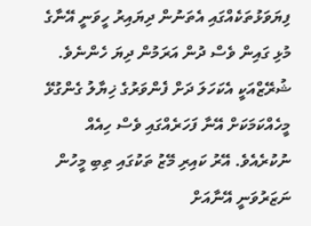ފިޔަވަޅުތަކެއްގައި އެތަނުން ދިޔައިރު ހީވަނީ އޭނާގެ މުޅި ގައިން ވެސް ދުން އަރަމުން ދިޔަ ހެންނެވެ. ޝުރޭޒްއަކީ އެކަހަލަ ދަށް ފެންވަރުގެ ޚިޔާލު ގެންގުޅޭ މީހެއްކަމަކަށް އޭނާ ފަހަރެއްގައި ވެސް ހިއެއް ނުކުރެއެވެ. އޭރު ކައިރި މޭޒު ތަކުގައި ތިބި މީހުން ނަޒަރުވަނީ އޭނާއަށް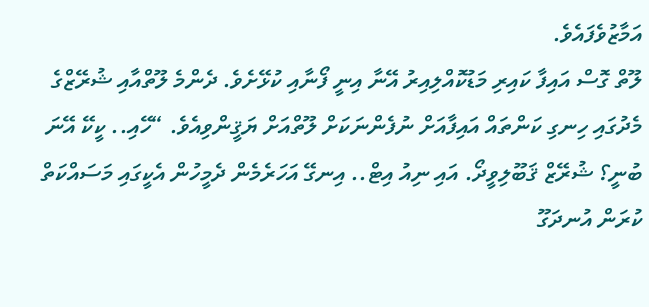އަމާޒުވެފައެވެ.
ލޫތް ގޮސް އައިފާ ކައިރި މަޑުކޮއްލިއިރު އޭނާ އިނީ ފޯނާއި ކުޅޭށެވެ. ދެންމެ ލޫތްއާއި ޝުރޭޒްގެ މެދުގައި ހިނގި ކަންތައް އައިފާއަށް ނުފެންނަކަށް ލޫތްއަށް ޔަޤީންވިއެވެ. “ހޭއި.. ކީކޭ އޭނަ ބުނީ؟ ޝުރޭޒް ޤަބޫލިވީދޯ. އައި ނިއު އިޓް.. އިނގޭ އަހަރެމެން ދެމީހުން އެކީގައި މަސައްކަތް ކުރަން އުނދަގޫ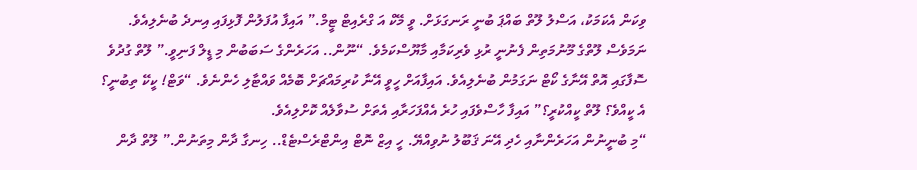ވިކަން އެކަމަކު، އަސްލު ލޫތް ބައްޕަ ބުނީ ރަނގަޅަށް. ވީ މޭކް އަ ގްރެއިޓް ޓީމް.” އައިފާ އުފަލުން ފޮޅިފައި އިނދެ ބުނެލިއެވެ.
ނަމަވެސް ލޫތްގެ މޫނުމަތިން ފެނުނީ ރުޅި ވެރިކަމާއި މާޔޫސްކަމެވެ. “ނޫން.. އަހަރެންގެ ސަބަބުން މި ޑީލް ފަނިވީ.” ލޫތް ގުދުވެ ސޮފާގައި އޮތް އޭނާގެ ކޯޓް ނަގަމުން ބުނެލިއެވެ. އައިފާއަށް ހީވީ އޭނާ ކުރިމައްޗަށް ބޮމެއް ވައްޓާލި ހެންނެވެ. “ވަޓް! ކީކޭ ތިބުނީ؟ އެ ކީއްވެ؟ ލޫތް ކީއްކުރީ؟” އައިފާ ހާސްވެފައި ހުރެ އެއްފަހަރާއި އެތަށް ސުވާލެއް ކޮށްލިއެވެ.
“މި ބުނީނުން އަހަރެންނާއި ހެދި އޭނަ ޤަބޫލު ނުވިއްޔޭ. ހީ އިޒް ނޮޓް އިންޓްރެސްޓެޑް.. ހިނގާ ދާން މިތަނުން.” ލޫތް ދާން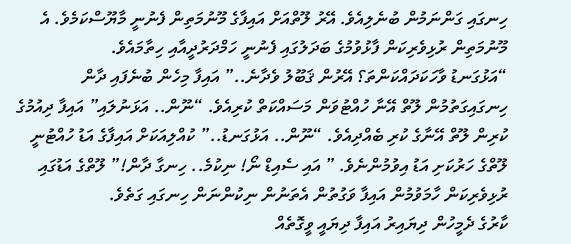ހިނގައި ގަންނަމުން ބުނެލިއެވެ. އޭރު ލޫތްއަށް އައިފާގެ މޫނުމަތިން ފެނުނީ މާޔޫސްކަމެވެ. އެ މޫނުމަތިން ރުޅިވެރިކަން ފާޅުވުމުގެ ބަދަލުގައި ފެނުނީ ހަމްދަރުދީއާއި ހިތާމައެވެ.
“އަޅުގަނޑު ވާހަކަދައްކަންތަ؟ އޭރުން ޤަބޫލު ވެދާނެ..” އައިފާ މިހެން ބުނެފައި ދާން ހިނގައިގަތުމުން ލޫތް އޭނާ ހުއްޓުވަން މަސައްކަތް ކުރިއެވެ. “ނޫން.. އަޅަނުލައި” އައިފާ ދިއުމުގެ ކުރިން ލޫތް އޭނާގެ ކުރި ބެއްދިއެވެ. “ނޫން.. އަޅުގަނޑު..” ކުއްލިއަކަށް އައިފާގެ އަޑު ހުއްޓުނީ ލޫތްގެ ހަރުކަށި އަޑު އިވުމުންނެވެ. ” އައި ސެއިޑް ނޯ! ނިކުމެ.. ހިނގާ ދާން!” ލޫތްގެ އަޑުގައި ރުޅިވެރިކަން ހާމަވުމުން އައިފާ ވަގުތުން އެތަނުން ނިކުންނަން ހިނގައި ގަތެވެ.
ކާރުގެ ދެމީހުން ދިޔައިރު އައިފާ ދިޔައީ ވީގޮތެއް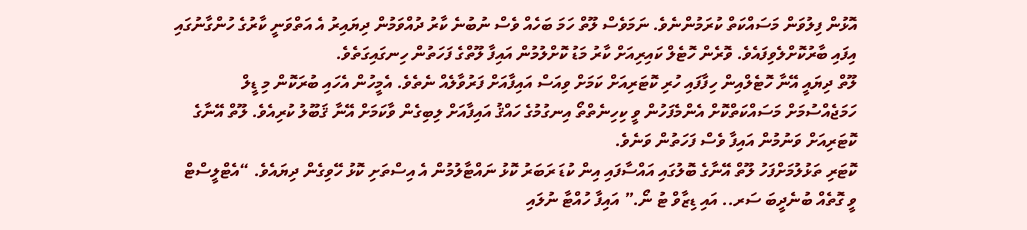އޮޅުން ފިލުވަން މަސައްކަތް ކުރަމުންނެވެ. ނަމަވެސް ލޫތް ހަމަ ބަހެއް ވެސް ނުބުނެ ކާރު ދުއްވަމުން ދިޔައިރު އެ އަތްވަނީ ކާރުގެ ހުންގާނުގައި އިފައި ބާރުކޮށްލެވިފައެވެ. ވޮރެން ހޮޓެލް ކައިރިއަށް ކާރު މަޑު ކޮށްލުމުން އައިފާ ލޫތްގެ ފަހަތުން ހިނގައިގަތެވެ.
ލޫތް ދިޔައީ އޭނާ ހޮޓެލްއިން ހިފާފައި ހުރި ކޮޓަރިއަށް ކަމަށް ވިއަސް އައިފާއަށް ފަރުވާލެއް ނެތެވެ. އެމީހުން އެހައި ބުރަކޮން މި ޑީލް ހަމަޖެއްސުމަށް މަސައްކަތްކޮށް އެންމެފަހުން ވީ ކިހިނެތްތޯ އިނގުމުގެ ހައްޤު އައިފާއަށް ލިބިގެން ވާކަމަށް އޭނާ ޤަބޫލު ކުރިއެވެ. ލޫތް އޭނާގެ ކޮޓަރިއަށް ވަނުމުން އައިފާ ވެސް ފަހަތުން ވަނެވެ.
ކޮޓަރި ތަޅުލުމަށްފަހު ލޫތް އޭނާގެ ބޮލުގައި އައްސާފައި އިން ކުޑަ ރަބަރު ކޮޅު ނައްޓާލުމުން އެ އިސްތަށި ކޮޅު ހޭވިގެން ދިޔައެވެ. “އެޓްލީސްޓް ވީ ގޮތެއް ބުނެދީބަ ސަރ.. އައި ޑިޒާވް ޓު ނޯ.” އައިފާ ހުއްޓާ ނުލައި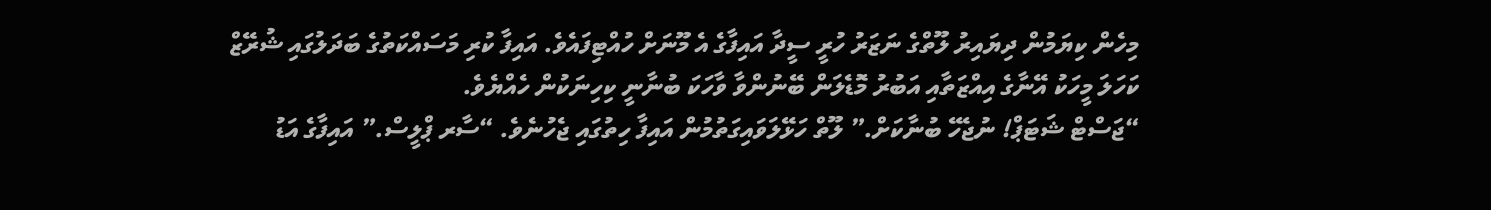މިހެން ކިޔަމުން ދިޔައިރު ލޫތްގެ ނަޒަރު ހުރީ ސީދާ އައިފާގެ އެ މޫނަށް ހުއްޓިފައެވެ. އައިފާ ކުރި މަސައްކަތުގެ ބަދަލުގައި ޝުރޭޒް ކަހަލަ މީހަކު އޭނާގެ އިއްޒަތާއި އަބުރު މޮޑެލަން ބޭނުންވާ ވާހަކަ ބުނާނީ ކިހިނަކުން ހެއްޔެވެ.
“ޖަސްޓް ޝަޓަޕް! ނުޖެހޭ ބުނާކަށް.” ލޫތް ހަޅޭލަވައިގަތުމުން އައިފާ ހިތުގައި ޖެހުނެވެ. “ސާރ ޕްލީސް.” އައިފާގެ އަޑު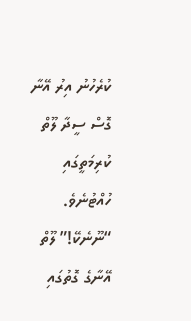ކުރެހުނު އިރު އޭނާ ގޮސް ސީދާ ލޫތް ކުރިމަތީގައި ހުއްޓުނެވެ. “ނޫނެކޭ!” ލޫތް އޭނާގެ ގޮތުގައި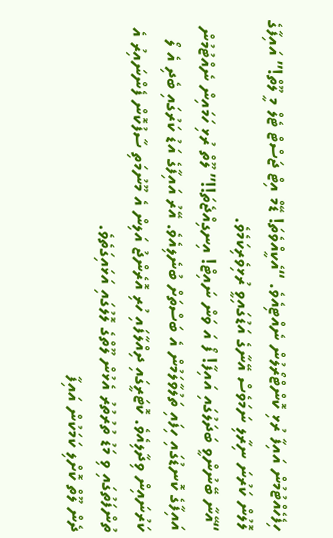ހިފެހެއްޓުމުން އައިފާ ރުޅި ކޮންޓްރޯލުން ނެއްޓިއެވެ. “އެކީއްވެތަ! ޑޭމް އިޓް ޖަސްޓް ޓެލް މީ ލޫތް!” އައިފާގެ ލޮލުން ކަރުނަ ނިރާލި ނަމަވެސް އޭނާގެ އަޑުގައިވީ ރުޅިވެރިކަމެވެ.
“އޭނާ ބޭނުންވީ ބަދަލުގައި އައިފާ! ފޯ އަ ވަން ނައިޓް! އިނގިއްޖެތަ!!” ލޫތް ރުޅި ހަމައިން ނެއްޓުމުން އައިފާގެ ކޮނޑުގައި ހިފައި ތަލުވާލަމުން އެ ބަސްތަށް ބުނެލިއެވެ. އޭރު އައިފާގެ އަޑު ކަރުގައި ބެދި އެ ލޯ ކަރުނައިން ވިދާލިއެވެ. ކޮޓަރީގައި ދިއްލާފައި ހުރި އޮރެންޖު އަލިން އެ މޫނުމަތި ސާފުކޮން ފެންނައިރު އެ ތުންފަތުގައި ވި މަޑު ތުރުތުރު އެޅުން ލޫތްގެ ލޮލުގައި އަޅައިގަތެވެ.
ދެން ލޫތް ކޮށްލި ކަމަކުން އައިފާ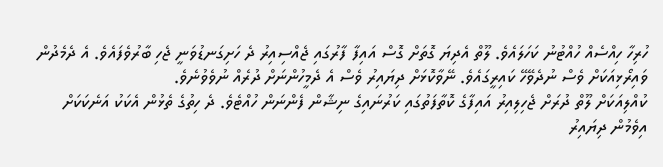ހުރިހާ ހިއްސެއް ހުއްޓުނު ކަހަލައެވެ. ލޫތް އެދިޔަ ގޮތަށް ގޮސް އައިފާ ފާރުގައި ޖެއްސިއިރު ދެ ހަށިގަނޑުވަނީ ޖެހި ބާރުވެފައެވެ. އެ ދެމެދުން ވައިރޯޅިއަކަށް ވެސް ނުދެވޭހޭ ކައިރީގައެވެ. ނޭވާކޮޅަށް ދިޔައިރު ވެސް އެ ދެމީހުންނަށް ދުރެއް ނުވެވުނެވެ.
ކުއްލިއަކަށް ލޫތް ދުރަށް ޖެހިލިއިރު އައިފާގެ ކޮތާފަތުގައި ކަރުނައިގެ ނިޝާން ފެންނަން ހުއްޓެވެ. ދެ ހިތުގެ ތެޅުން އެކަކު އަނެކަކަށް އިވެމުން ދިޔައިރު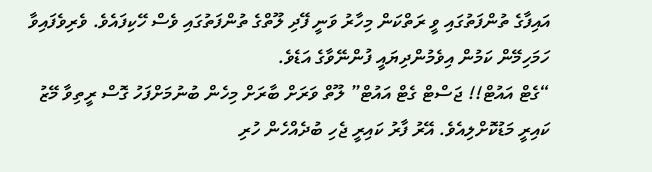އައިފާގެ ތުންފަތުގައި ވީ ރަތްކަން މިހާރު ވަނީ ފޭދި ލޫތްގެ ތުންފަތުގައި ވެސް ހޭކިފައެވެ. ވެރިވެފައިވާ ހަމަހިމޭން ކަމުން އިވެމުންދިޔައީ ފުންނޭވާގެ އަޑެވެ.
“ގެޓް އައުޓް!! ޖަސްޓް ގެޓް އައުޓް” ލޫތް ވަރަށް ބާރަށް މިހެން ބުނުމަށްފަހު ގޮސް ރީތިވާ މޭޒު ކައިރީ މަޑުކޮށްލިއެވެ. އޭރު ފާރު ކައިރީ ޖެހި ބުދެއްހެން ހުރި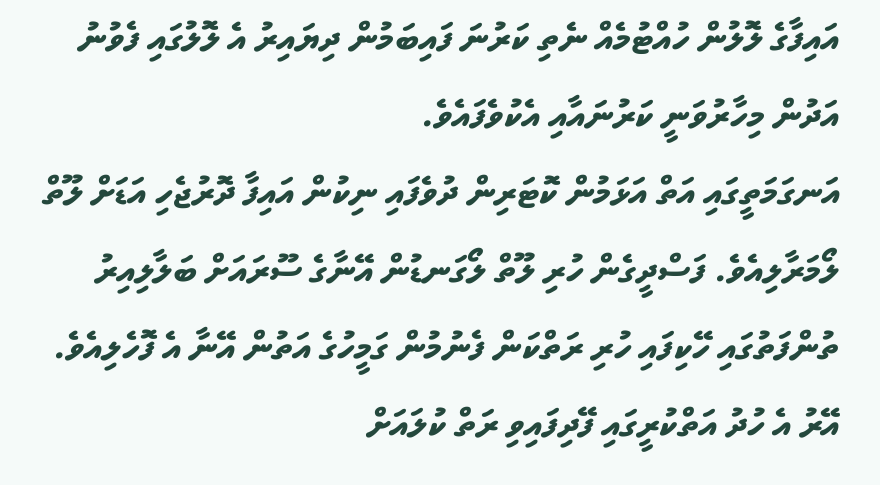އައިފާގެ ލޮލުން ހުއްޓުމެއް ނެތި ކަރުނަ ފައިބަމުން ދިޔައިރު އެ ލޮލުގައި ފެވުނު އަދުން މިހާރުވަނީ ކަރުނައާއި އެކުވެފައެވެ.
އަނގަމަތީގައި އަތް އަޅަމުން ކޮޓަރިން ދުވެފައި ނިކުން އައިފާ ދޮރުޖެހި އަޑަށް ލޫތް ލޯމަރާލިއެވެ. ފަސްދީގެން ހުރި ލޫތް ލޯގަނޑުން އޭނާގެ ސޫރައަށް ބަލާލިއިރު ތުންފަތުގައި ހޭކިފައި ހުރި ރަތްކަން ފެނުމުން ގަމީހުގެ އަތުން އޭނާ އެ ފޮހެލިއެވެ. އޭރު އެ ހުދު އަތްކުރީގައި ފޭދިފައިވި ރަތް ކުލައަށް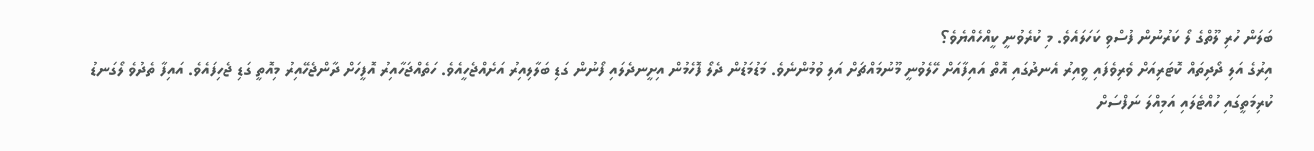ބަލަން ހުރި ލޫތްގެ ލޯ ކަރުނުން ފުސްވި ކަހަލައެވެ. މި ކުރެވުނީ ކީއްހެއްޔެވެ؟
އިރުގެ އަލި ދޯދިތައް ކޮޓަރިއަށް ވެރިވެފައި ވީއިރު އެނދުގައި އޮތް އައިފާއަށް ހޭލެވުނީ މޫނުމައްޗަށް އަލި ވުމުންނެވެ. މަޑުމަޑުން ދެލޯ ފޮހެމުން އިށީނދެލައި ފޯނުން ގަޑި ބަލާލިއިރު އަށެއްޖެހީއެވެ. ހަތެއްޖަހާއިރު އޮފީހަށް ދާންޖެހޭއިރު މިއޮތީ ގަޑި ޖެހިފައެވެ. އައިފާ ތެދުވެ ލޯގަނޑު ކުރިމަތީގައި ހުއްޓެލައި އަމިއްލަ ނަފްސަށް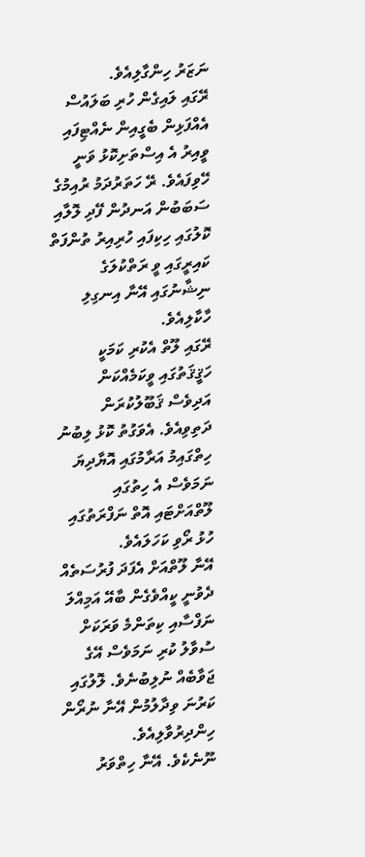ނަޒަރު ހިންގާލިއެވެ.
ރޭގައި ލައިގެން ހުރި ބަލައުސް އެއްފަޅިން ބެގީއިން ނެއްޓިފައި ވީއިރު އެ އިސްތަށިކޮޅު ވަނީ ހޭވިފައެވެ. ރޭ ހަތަރުދަމު ރުއިމުގެ ސަބަބުން އަނދުން ފޭދި ލޮލާއި ކޮލުގައި ހިކިފައި ހުރިއިރު ތުންފަތް ކައިރީގައި ވީ ރަތްކުލަގެ ނިޝާނުގައި އޭނާ އިނގިލި ހާކާލިއެވެ.
ރޭގައި ލޫތް އެކުރި ކަމަކީ ހަޤީޤަތުގައި ވީކަމެއްކަން އަދިވެސް ޤަބޫލުކުރަން ދަތިވިއެވެ. އެވަގުތު ކޮޅު ލިބުނު ހިތްގައިމު އަރާމުގައި އޮޔާދިޔަ ނަމަވެސް އެ ހިތުގައި ލޫތްއަށްޓައި އޮތް ނަފްރަތުގައި ހުޅު ރޯވި ކަހަލައެވެ.
އޭނާ ލޫތްއަށް އެފަދަ ފުރުސަތެއް ދެވުނީ ކީއްވެގެން ބާއޭ އަމިއްލަ ނަފްސާއި ކިތަންމެ ވަރަކަށް ސުވާލު ކުރި ނަމަވެސް އޭގެ ޖަވާބެއް ނުލިބުނެވެ. ލޮލުގައި ކަރުނަ ވިދާލުމުން އޭނާ ނުރޯން ހިންދިރުވާލިއެވެ.
ނޫނެކެވެ. އޭނާ ހިތްވަރު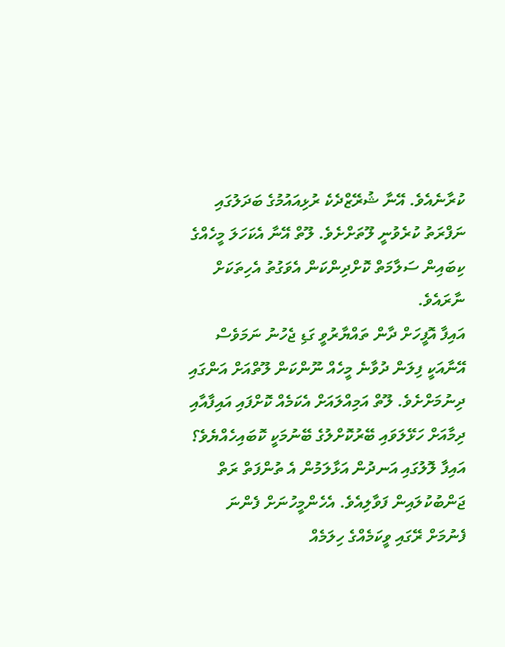ކުރާނެއެވެ. އޭނާ ޝުރޭޒްދެކެ ރުޅިއައުމުގެ ބަދަލުގައި ނަފްރަތު ކުރެވުނީ ލޫތަށްށެވެ. ލޫތް އޭނާ އެކަހަލަ މީހެއްގެ ކިބައިން ސަލާމަތް ކޮށްދިންކަން އެވަގުތު އެހިތަކަށް ނާރައެވެ.
އައިފާ އޮފީހަށް ދާން ތައްޔާރުވީ ގަޑި ޖެހުނު ނަމަވެސް އޭނާއަކީ ފިލަން ދުވާނެ މީހެއް ނޫންކަން ލޫތްއަށް އަންގައި ދިނުމަށްށެވެ. ލޫތް އަމިއްލައަށް އެކަމެއް ކޮށްފައި އައިފާއާއި ދިމާއަށް ހަޅޭލަވައި ބޭރުކޮށްލުގެ ބޭނުމަކީ ކޮބައިހެއްޔެވެ؟ އައިފާ ލޮލުގައި އަނދުން އަޅާލަމުން އެ ތުންފަތް ރަތް ޖަންބުކުލައިން ފަވާލިއެވެ. އެހެންމީހުނަށް ފެންނަ ފެނުމަށް ރޭގައި ވީކަމެއްގެ ހިލަމެއް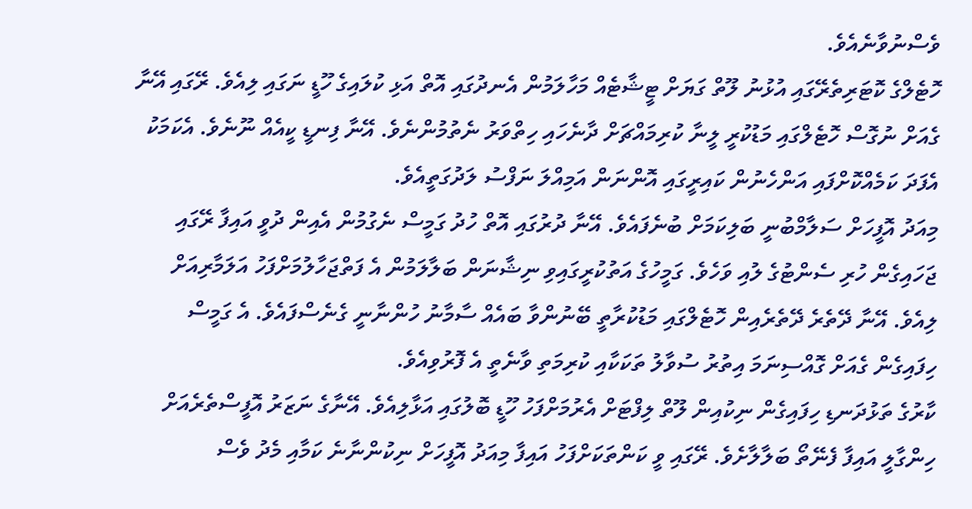ވެސްނުވާނެއެވެ.
ހޮޓެލްގެ ކޮޓަރިތެރޭގައި އުޅުނު ލޫތް ގަޔަށް ޓީޝާޓެއް މަހާލަމުން އެނދުގައި އޮތް އަޅި ކުލައިގެ ހޫޑީ ނަގައި ލިއެވެ. ރޭގައި އޭނާ ގެއަށް ނުގޮސް ހޮޓެލްގައި މަޑުކުރީ ލީނާ ކުރިމައްޗަށް ދާނެހައި ހިތްވަރު ނެތުމުންނެވެ. އޭނާ ފިނޑީ ކީއެއް ނޫނެވެ. އެކަމަކު އެފަދަ ކަމެއްކޮށްފައި އަންހެނުން ކައިރީގައި އޮންނަން އަމިއްލަ ނަފްސު ލަދުގަތީއެވެ.
މިއަދު އޮފީހަށް ސަލާމްބުނީ ބަލިކަމަށް ބުނެފައެވެ. އޭނާ ދުރުގައި އޮތް ހުދު ގަމީސް ނެގުމުން އެއިން ދުވީ އައިފާ ރޭގައި ޖަހައިގެން ހުރި ސެންޓުގެ ލުއި ވަހެވެ. ގަމީހުގެ އަތުކުރީގައިވި ނިޝާނަން ބަލާލަމުން އެ ފަތްޖަހާލުމަށްފަހު އަލަމާރިއަށް ލިއެވެ. އޭނާ ދޭތެރެ ދޭތެރެއިން ހޮޓެލްގައި މަޑުކުރާތީ ބޭނުންވާ ބައެއް ސާމާނު ހުންނާނީ ގެނެސްފައެވެ. އެ ގަމީސް ހިފައިގެން ގެއަށް ގޮއްސިނަމަ އިތުރު ސުވާލު ތަކަކާއި ކުރިމަތި ވާނެތީ އެ ފޮރުވިއެވެ.
ކާރުގެ ތަޅުދަނޑި ހިފައިގެން ނިކުއިން ލޫތް ލިފްޓަށް އެރުމަށްފަހު ހޫޑީ ބޮލުގައި އަޅާލިއެވެ. އޭނާގެ ނަޒަރު އޮފީސްތެރެއަށް ހިންގާލީ އައިފާ ފެނޭތޯ ބަލާލާށެވެ. ރޭގައި ވީ ކަންތަކަށްފަހު އައިފާ މިއަދު އޮފީހަށް ނިކުންނާނެ ކަމާއި މެދު ވެސް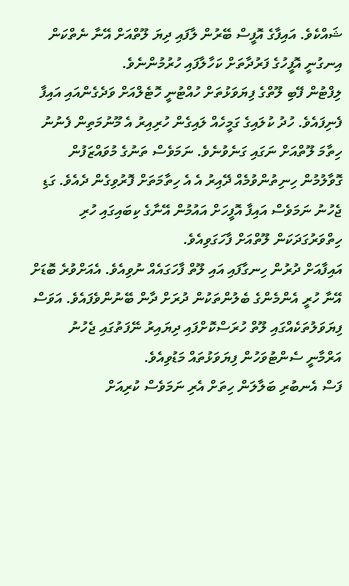ޝައްކެވެ. އައިފާގެ އޮފީސް ބޭރުން ލާފައި ދިޔަ ލޫތްއަށް އޭނާ ނެތްކަން އިނގުނީ އޮފީހުގެ ފަރުދާތަށް ކަހާލާފައި ހުރުމުންނެވެ.
ލިފްޓުން ފޭބި ލޫތްގެ ފިޔަވަޅުތަށް ހުއްޓުނީ ހޮޓެލްއަށް ވަދެގެންއައި އައިފާ ފެނިފައެވެ. ހުދު ކުލައިގެ ގަމީހެއް ލައިގެން ހުރިއިރު އެ މޫނުމަތިން ފެނުނު ހިތާމަ ލޫތްއަށް ނަގައި ގަނެވުނެވެ. ނަމަވެސް ތަނުގެ މުވައްޒަފުން ގޮވާލުމުން ހިނިތުންވުމެއް ދޭއިރު އެ އެ ހިތާމަތަށް ފޮރުވިގެން ދެއެވެ. ގަޑި ޖެހުނު ނަމަވެސް އައިފާ އޮފީހަށް އައުމުން އޭނާގެ ކިބައިގައި ހުރި ހިތްވަރުގަދަކަން ލޫތްއަށް ފާހަގަވިއެވެ.
އައިފާއަށް ދުރުން ހިނގާފައި އައި ލޫތް ފާހަގައެއް ނުވިއެވެ. އެއަށްވުރެ ބޮޑަށް އޭނާ ހުރީ އެންމެންގެ ބެލުންތަކުން ދުރަށް ދާން ބޭނުންވެފައެވެ. އަވަސް ފިޔަވަލުތަކެއްގައި ލޫތް ހުރަސްކޮށްފައި ދިޔައިރު ނޭފަތުގައި ޖެހުނު އަރްމާނީ ސެންޓުވަހުން ފިޔަވަޅުތައް މަޑުވިއެވެ.
ފަސް އެނބުރި ބަލާލަން ހިތަށް އެރި ނަމަވެސް ކުރިއަށް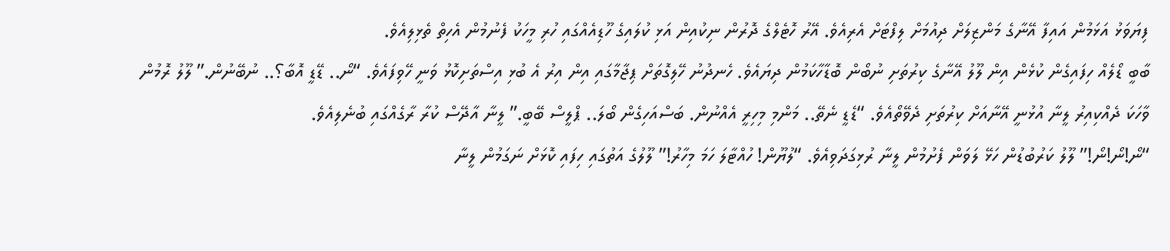ފިޔަވަޅު އަޅަމުން އައިފާ އޭނާގެ މަންޒިލަށް ދިއުމަށް ލިފްޓަށް އެރިއެވެ. އޭރު ހޮޓެލްގެ ދޮރުން ނިކުއިން އަޅި ކުލައިގެ ހޫޑިއެއްގައި ހުރި މީހަކު ފެނުމުން އެހިތް ތެޅިލިއެވެ.
ބާބީ ޑޯލެއް ހިފައިގެން ކުޅެން އިން ލޫލު އޭނާގެ ކިރުތަށި ނުބޯން ބޮޑާހާކަމުން ދިޔައެވެ. ހެނދުނު ހޭލިގޮތަށް ޕިޖާމާގައި އިން އިރު އެ ބުޅި އިސްތަށިކޮޅު ވަނީ ހޭވިފައެވެ. “ނޯ.. ޑޭޑީ އޮބާ؟.. ނުބޭނުން.” ލޫލު ރޮމުން ވާހަކަ ދެއްކިއިރު ލީނާ އުޅުނީ އޭނާއަށް ކިރުތަށި ދެވޭތޯއެވެ. “ޑެޑީ ނެތޭ.. މަންމި މިހިރީ އެއްނުން. ބަސްއަހިގެން ބޯލަ.. ޕްލީސް ބޭބީ.” ލީނާ އާދޭސް ކުރާ ރާގެއްގައި ބުނެލިއެވެ.
“ނޯ!ނޯ!ނޯ!” ލޫލު ކަރުބުޑުން ހަޅޭ ލަވަން ފެށުމުން ލީނާ ރުޅިގަދަވިއެވެ. “ލުޔޫން! ހުއްޓާލަ ހަމަ މިހާރު!” ލޫލުގެ އަތުގައި ހިފައި ކޮޅަށް ނަގަމުން ލީނާ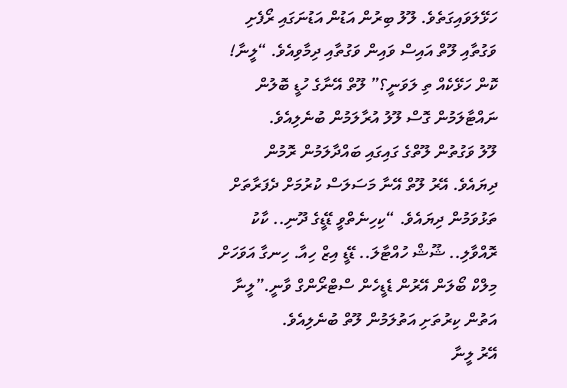ހަޅޭލަވައިގަތެވެ. ލޫލު ބިރުން އަޑުން އަޑުނަގައި ރޯފެށި ވަގުތާއި ލޫތް އައިސް ވައިން ވަގުތާއި ދިމާވިއެވެ. “ލީނާ! ކޮން ހަޅޭކެއް ތި ލަވަނީ؟” ލޫތް އޭނާގެ ހުޑީ ބޮލުން ނައްޓާލަމުން ގޮސް ލޫލު އުރާލަމުން ބުނެލިއެވެ.
ލޫލު ވަގުތުން ލޫތްގެ ގައިގައި ބައްދާލަމުން ރޮމުން ދިޔައެވެ. އޭރު ލޫތް އޭނާ މަސަލަސް ކުރުމަށް ދެފަރާތަށް ތަޅުވަމުން ދިޔައެވެ. “ކިހިނެތްވީ ޑޭޑީގެ ދޫނި.. ކާކު ރޮއްވާލި.. ޝޫޝް ހުއްޓާލަ.. ޑޭޑީ އިޒް ހިއާ. ހިނގާ އަވަހަށް މިލްކް ބޯލަން އޭރުން ޑެޑީހެން ސްޓްރޯންގް ވާނީ.”ލީނާ އަތުން ކިރުތަށި އަތުލަމުން ލޫތް ބުނެލިއެވެ.
އޭރު ލީނާ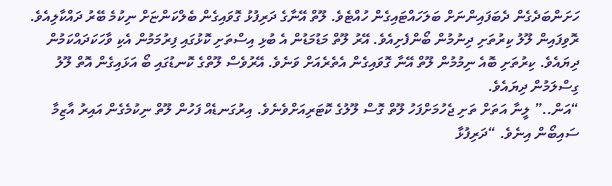ހަށަންބަދެގެން ދެބަފައިންނަށް ބަލަހައްޓައިގެން ހުއްޓެވެ. ލޫތް އޭނާގެ ދަރިފުޅު ގޮވައިގެން ބެލްކަންޏަށް ނިކުމެ ބޭރު ދައްކާލިއެވެ. ރޮވިފައިން ލޫލު ކިރުތަށި ދިނުމުން ބޯންފެށިއެވެ. އޭރު ލޫތް މަޑުމަޑުން އެ ބުޅި އިސްތަށި ކޮޅުގައި ފިރުމަމުން އެކި ވާހަކަދައްކަމުން ދިޔައެވެ. ކިރުތަށި ބޮއެ ނިމުމުން ލޫތް އޭނާ ގޮވައިގެން އެތެރެއަށް ވަނެވެ. އޭރުވެސް ލޫތްގެ ކޮނޑުގައި ބޯ އަޅައިގެން އޮތް ލޫލު ގިސްލަމުން ދިޔައެވެ.
“އަން..” ލީނާ އަތަށް ތަށި ޖެހުމަށްފަހު ލޫތް ގޮސް ލޫލުގެ ކޮޓަރިއަށްވެނެވެ. އިރުގަނޑެއް ފަހުން ލޫތް ނިކުމެގެން އައިރު އާޒިމާ ސައިބޯން އިނެވެ. “ދަރިފުޅާ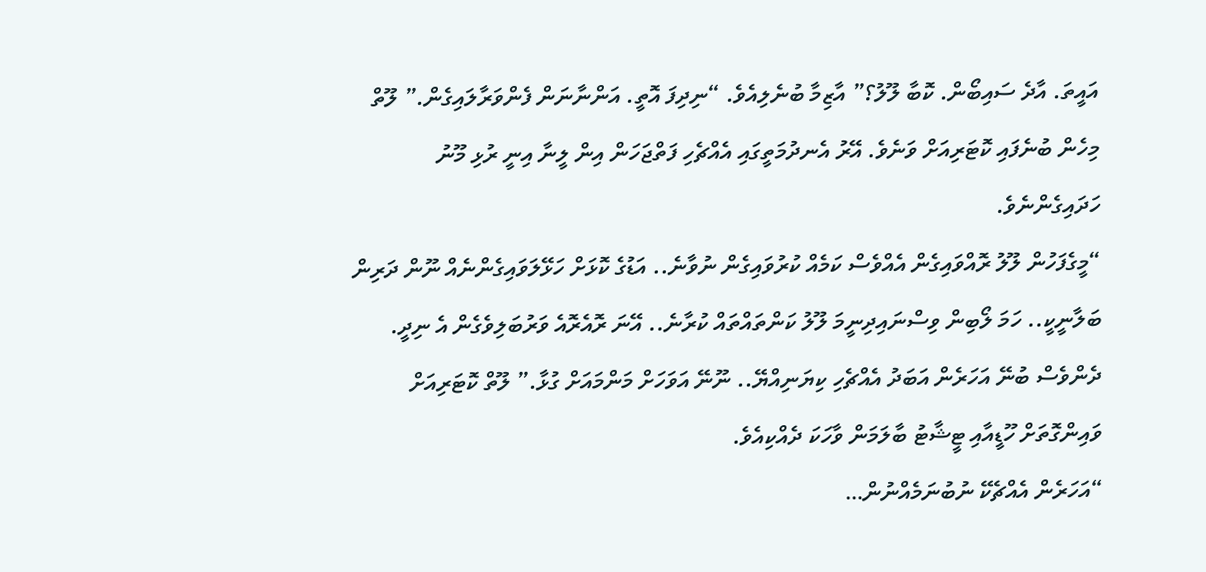އައީތަ. އާދެ ސައިބޯން. ކޮބާ ލޫލު؟” އާޒިމާ ބުނެލިއެވެ. “ނިދިފަ އޮތީ. އަންނާނަން ފެންވަރާލައިގެން.” ލޫތް މިހެން ބުނެފައި ކޮޓަރިއަށް ވަނެވެ. އޭރު އެނދުމަތީގައި އެއްޗެހި ފަތްޖަހަން އިން ލީނާ އިނީ ރުޅި މޫނު ހަދައިގެންނެވެ.
“މީގެފަހުން ލޫލު ރޮއްވައިގެން އެއްވެސް ކަމެއް ކުރުވައިގެން ނުވާނެ.. އަޑުގެ ކޮޅަށް ހަޅޭލަވައިގެންނެއް ނޫން ދަރިން ބަލާނީކީ.. ހަމަ ލޯބިން ވިސްނައިދިނީމަ ލޫލު ކަންތައްތައް ކުރާނެ.. އޭނަ ރޮއެރޮއެ ވަރުބަލިވެގެން އެ ނިދީ. ދެންވެސް ބުނޭ އަހަރެން އަބަދު އެއްޗެހި ކިޔަނިއްޔޭ.. ނޫނޭ އަވަހަށް މަންމައަށް ގުޅާ.” ލޫތް ކޮޓަރިއަށް ވައިންގޮތަށް ހޫޑީއާއި ޓީޝާޓު ބާލަމަން ވާހަކަ ދެއްކިއެވެ.
“އަހަރެން އެއްޗެކޭ ނުބުނަމެއްނުން…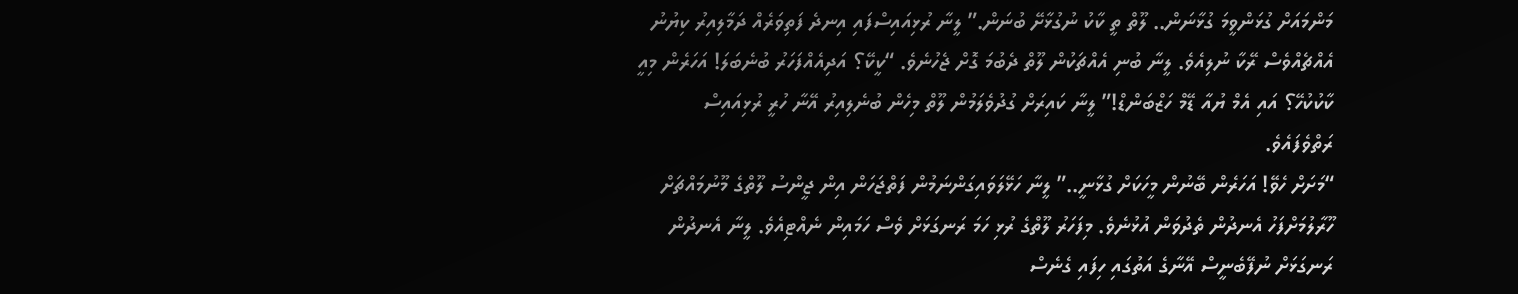މަންމައަށް ގުޅަންވީމަ ގުޅާނަން.. ލޫތް ތީ ކާކު ނުގުޅާށޭ ބުނަން.” ލީނާ ރުޅިއައިސްފައި އިނދެ ފަތިވަރެއް ދަމާލިއިރު ކިޔުނު އެއްޗެއްވެސް ރޭކާ ނުލިއެވެ. ލީނާ ބުނި އެއްޗަކުން ލޫތް ދެބުމަ ގޮށް ޖެހުނެވެ. “ކީކޭ؟ އަދިއެއްފަހަރު ބުނެބަލަ! އަހަރެން މިއީ ކާކުކުހޭ؟ އައި އެމް ޔުއާ ޑޭމް ހަޒްބަންޑް!” ލީނާ ކައިރަށް ގުދުވެލަމުން ލޫތް މިހެން ބުނެލިއިރު އޭނާ ހުރީ ރުޅިއައިސް ރަތްވެފައެވެ.
“މަށަށް ހެވޭ! އަހަރެން ބޭނުން މީހަކަށް ގުޅާނީ..” ލީނާ ހަޅޭލަވައިގަންނަމުން ފަތްޖަހަން އިން ޖީންސު ލޫތްގެ މޫނުމައްޗަށް ހޫރާލުމަށްފަހު އެނދުން ތެދުވަން އުޅުނެވެ. މިފަހަރު ލޫތްގެ ރުޅި ހަމަ ރަނގަޅަށް ވެސް ހަމައިން ނެއްޓިއެވެ. ލީނާ އެނދުން ރަނގަޅަށް ނުފޭބެނީސް އޭނާގެ އަތުގައި ހިފައި ގެނެސް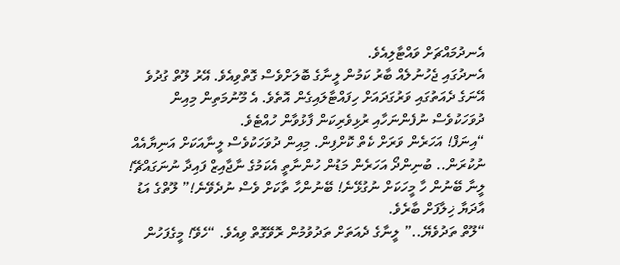އެނދުމައްޗަށް ވައްޓާލިއެވެ.
އެނދުގައި ޖެހުނުލެއް ބާރު ކަމުން ލީނާގެ ބޮލަށްވެސް ގޮތްވިއެވެ. އޭރު ލޫތް ގުދުވެ އޭނަގެ ދެއަތުގައި ވަރުގަދައަށް ހިފައްޓާލައިގެން އޮތެވެ. އެ މޫނުމަތިން މިއިން ދުވަހަކުވެސް ނުފެންނަހާއި ރުޅިވެރިކަން ފާޅުވާން ހުއްޓެވެ.
“އިނަފް! އަހަރެން ވަރަށް ކެތް ކޮށްފިން. މިއިން ދުވަހަކުވެސް ލީނާއަކަށް އަނިޔާއެއް ނުކުރަން.. ބުނިންދޯ އަހަރެން މަޑުން ހުންނާތީ އެކަމުގެ ނާޖާއިޒް ފައިދާ ނުނަގައްޗޭ! ލީނާ ބޭނުން ހާ މީހަކަށް ނުގުޅޭނެ! ބޭނުންހާ ތާކަށް ވެސް ނުދެވޭނެ!” ލޫތްގެ އަޑު އާދަޔާ ޚިލާފަށް ބާރެވެ.
“ލޫތް ތަދުވެޔޭ..” ލީނާގެ ދެއަތަށް ތަދުވުމުން ރޮވޭގޮތް ވިއެވެ. “ހެވޭ! މީގެފަހުން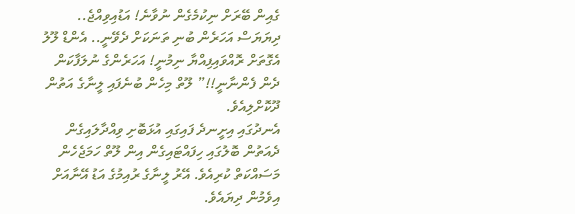ގެއިން ބޭރަށް ނިކުމެގެން ނުވާނެ! އަޑުއިވިއްޖެ.. ދިޔަޔަސް އަހަރެން ބުނި ތަނަކަށް ދެވޭނީ.. އެންޑް ލޫލު އެގޮތަށް ރޮއްވައިފިއްޔާ ނިމުނީ! އަހަރެންގެ ނުލަފާކަން ދެން ފެންނާނީ!!” ލޫތް މިހެން ބުނެފައި ލީނާގެ އަތުން ދޫކޮށްލިއެވެ.
އެނދުގައި އިށީނދެ ފައިގައި އުޅަބޮށި ވިއްދާލައިގެން ދެއަތުން ބޮލުގައި ހިފައްޓައިގެން އިން ލޫތް ހަމަޖެހެން މަސައްކަތް ކުރިއެވެ. އޭރު ލީނާގެ ރުއިމުގެ އަޑު އޭނާއަށް އިވެމުން ދިޔައެވެ.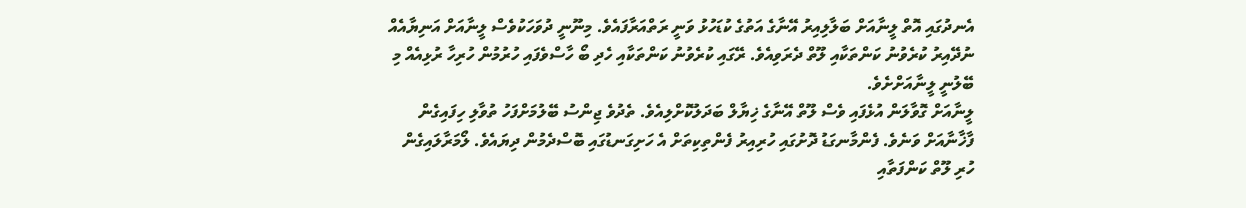އެނދުގައި އޮތް ލީނާއަށް ބަލާލިއިރު އޭނާގެ އަތުގެ ކުޑަހުޅު ވަނީ ރަތްއަރާފައެވެ. މިނޫނީ ދުވަހަކުވެސް ލީނާއަށް އަނިޔާއެއް ނުދޭއިރު ކުރެވުނު ކަންތަކާއި ލޫތް ދެރަވިއެވެ. ރޭގައި ކުރެވުނު ކަންތަކާއި ހެދި ބޯ ހާސްވެފައި ހުރުމުން ހުރިހާ ރުޅިއެއް މި ބޭލުނީ ލީނާއަށްށެވެ.
ލީނާއަށް ގޮވާލަން އުޅެފައި ވެސް ލޫތް އޭނާގެ ޚިޔާލް ބަދަލުކޮށްލިއެވެ. ތެދުވެ ޖިންސު ބޭލުމަށްފަހު ތުވާލި ހިފައިގެން ފާޚާނާއަށް ވަނެވެ. ފެންމާނގަޑު ދޮށުގައި ހުރިއިރު ފެންތިކިތަށް އެ ހަށިގަނޑުގައި ބޮސްދެމުން ދިޔައެވެ. ލޯމަރާލައިގެން ހުރި ލޫތް ކަންފަތާއި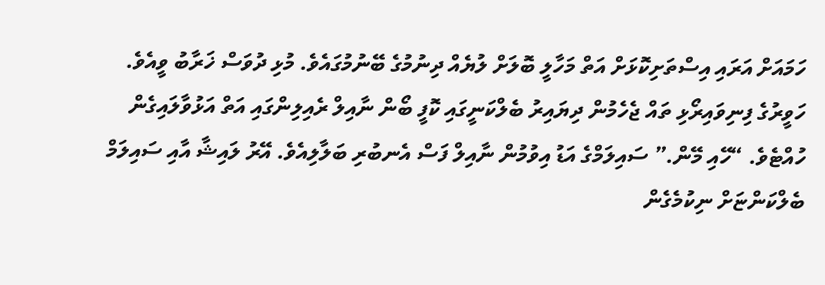ހަމައަށް އަރައި އިސްތަށިކޮޅަށް އަތް މަހާލީ ބޮލަށް ލުޔެއް ދިނުމުގެ ބޭނުމުގައެވެ. މުޅި ދުވަސް ޚަރާބު ވީއެވެ.
ހަވީރުގެ ފިނިވައިރޯޅި ތައް ޖެހެމުން ދިޔައިރު ބެލްކަނީގައި ކޮފީ ބޯން ނާއިލް ރެއިލިންގައި އަތް އަޅުވާލައިގެން ހުއްޓެވެ. “ހޭއި މޭން.” ސައިލަމްގެ އަޑު އިވުމުން ނާއިލް ފަސް އެނބުރި ބަލާލިއެވެ. އޭރު ލައިޝާ އާއި ސައިލަމް ބެލްކަންޏަށް ނިކުމެގެން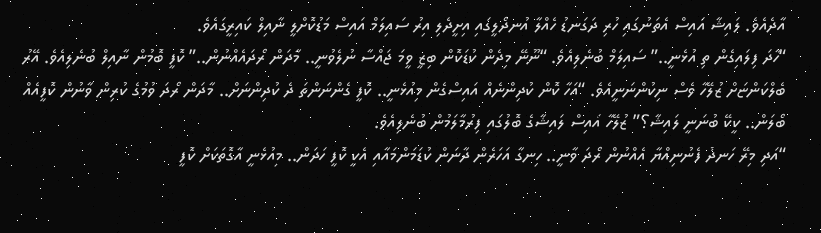އާދެއެވެ. ލައިޝާ އައިސް އެތަނުގައި ހުރި ދަގަނޑު ހެއްލާ އުނދޯލީގައި އިށީދެލި އިރު ސައިލަމް އައިސް މަޑުކޮށްލީ ނާއިލް ކައިރީގައެވެ.
“ހާދަ ފިލައިގެން ތި އުޅެނީ..” ސައިލަމް ބުނެލިއެވެ. “ނޫނޭ މިދެން ކުޑަކޮން ބިޒީ ވީމަ ޖައްސާ ނުލެވުނީ.. މާދަން ރޯދައެއްނުން..” ކޮފީ ބޮމުން ނާއިލް ބުނެލިއެވެ. އޭރު ބެލްކަންޏަށް ޒުލޭހާ ވެސް ނިކުންނަނީއެވެ. “އަހާ ކޮން ކުދިންނެއް އައިސްގެން މިއުޅެނީ.. ކޮފީ ގެންނަންތަ ދެ ކުދިންނަށް.. މާދަން ރޯދަ ވުމުގެ ކުރިން ވާނުން ކޮފީއެއް ބޯލަން.. ކީކޭ ބުނަނީ ލައިޝާ؟” ޒުލޭހާ އައިސް ލައިޝާގެ ބޮލުގައި ފިރުމާލަމުން ބުނެލިއެވެ.
“އަދި މިރޭ ހަނދު ފެނުނިއްޔާ އެއްނުން ރޯދަ ވާނީ.. ހިނގާ އަހަރެން ދާނަން ކުޑަމަންމައާއި އެކީ ކޮފީ ހަދަން.. މިއުޅެނީ އާގޮތަކަށް ކޮފީ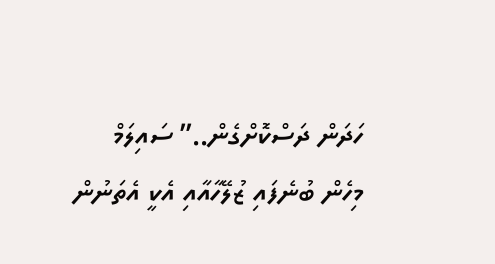ހަދަން ދަސްކޮށްގެން..” ސައިލަމް މިހެން ބުނެފައި ޒުލޭހާއާއި އެކީ އެތަނުން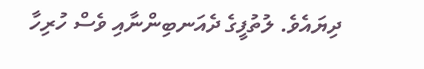ދިޔައެވެ. ލުތުފީގެ ދެއަނބިންނާއި ވެސް ހުރިހާ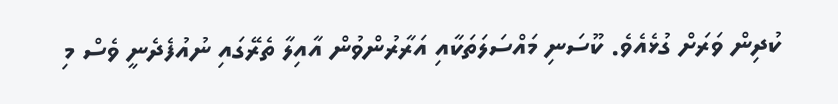ކުދިން ވަރަށް ގުޅެއެވެ. ކޫސަނި މައްސަލަތަކާއި އަރާރުންވުން އާއިލާ ތެރޭގައި ނުއުފެދެނީ ވެސް މި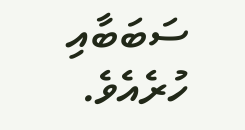ސަބަބާއި ހުރެއެވެ.